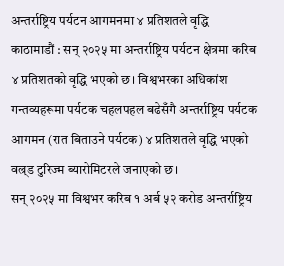अन्तर्राष्ट्रिय पर्यटन आगमनमा ४ प्रतिशतले वृद्धि
काठामाडौं : सन् २०२५ मा अन्तर्राष्ट्रिय पर्यटन क्षेत्रमा करिब ४ प्रतिशतको वृद्धि भएको छ। विश्वभरका अधिकांश गन्तव्यहरूमा पर्यटक चहलपहल बढेसँगै अन्तर्राष्ट्रिय पर्यटक आगमन (रात बिताउने पर्यटक) ४ प्रतिशतले वृद्धि भएको वल्र्ड टुरिज्म ब्यारोमिटरले जनाएको छ।
सन् २०२५ मा विश्वभर करिब १ अर्ब ५२ करोड अन्तर्राष्ट्रिय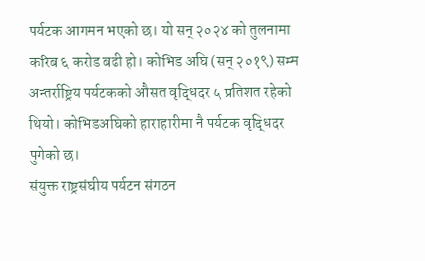पर्यटक आगमन भएको छ। यो सन् २०२४ को तुलनामा करिब ६ करोड बढी हो। कोभिड अघि (सन् २०१९) सम्म अन्तर्राष्ट्रिय पर्यटकको औसत वृद्धिदर ५ प्रतिशत रहेको थियो। कोभिडअघिको हाराहारीमा नै पर्यटक वृद्धिदर पुगेको छ।
संयुक्त राष्ट्रसंघीय पर्यटन संगठन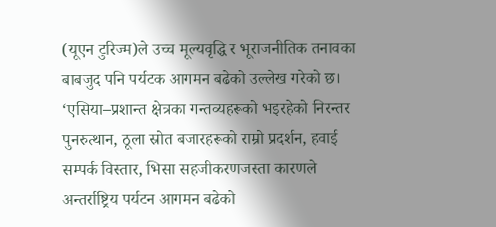(यूएन टुरिज्म)ले उच्च मूल्यवृद्धि र भूराजनीतिक तनावका बाबजुद पनि पर्यटक आगमन बढेको उल्लेख गरेको छ। ‘एसिया–प्रशान्त क्षेत्रका गन्तव्यहरूको भइरहेको निरन्तर पुनरुत्थान, ठूला स्रोत बजारहरूको राम्रो प्रदर्शन, हवाई सम्पर्क विस्तार, भिसा सहजीकरणजस्ता कारणले अन्तर्राष्ट्रिय पर्यटन आगमन बढेको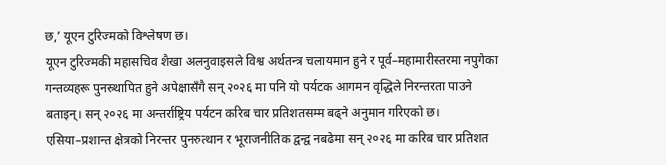छ,’ यूएन टुरिज्मको विश्लेषण छ।
यूएन टुरिज्मकी महासचिव शैखा अलनुवाइसले विश्व अर्थतन्त्र चलायमान हुने र पूर्व–महामारीस्तरमा नपुगेका गन्तव्यहरू पुनस्र्थापित हुने अपेक्षासँगै सन् २०२६ मा पनि यो पर्यटक आगमन वृद्धिले निरन्तरता पाउने बताइन्। सन् २०२६ मा अन्तर्राष्ट्रिय पर्यटन करिब चार प्रतिशतसम्म बढ्ने अनुमान गरिएको छ। एसिया–प्रशान्त क्षेत्रको निरन्तर पुनरुत्थान र भूराजनीतिक द्वन्द्व नबढेमा सन् २०२६ मा करिब चार प्रतिशत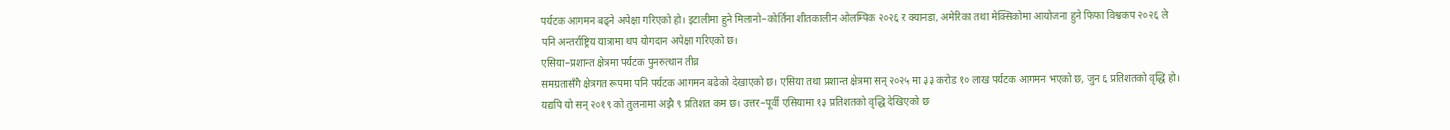पर्यटक आगमन बढ्ने अपेक्षा गरिएको हो। इटालीमा हुने मिलानो–कोर्तिना शीतकालीन ओलम्पिक २०२६ र क्यानडा, अमेरिका तथा मेक्सिकोमा आयोजना हुने फिफा विश्वकप २०२६ ले पनि अन्तर्राष्ट्रिय यात्रामा थप योगदान अपेक्षा गरिएको छ।
एसिया–प्रशान्त क्षेत्रमा पर्यटक पुनरुत्थान तीव्र
समग्रतासँगै क्षेत्रगत रूपमा पनि पर्यटक आगमन बढेको देखाएको छ। एसिया तथा प्रशान्त क्षेत्रमा सन् २०२५ मा ३३ करोड १० लाख पर्यटक आगमन भएको छ, जुन ६ प्रतिशतको वृद्धि हो। यद्यपि यो सन् २०१९ को तुलनामा अझै ९ प्रतिशत कम छ। उत्तर–पूर्वी एसियामा १३ प्रतिशतको वृद्धि देखिएको छ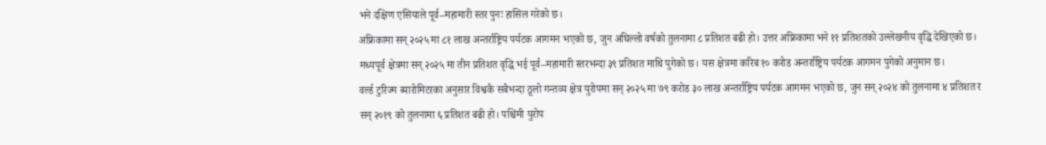भने दक्षिण एसियाले पूर्व–महामारी स्तर पुनः हासिल गरेको छ।
अफ्रिकामा सन् २०२५ मा ८१ लाख अन्तर्राष्ट्रिय पर्यटक आगमन भएको छ, जुन अघिल्लो वर्षको तुलनामा ८ प्रतिशत बढी हो। उत्तर अफ्रिकामा भने ११ प्रतिशतको उल्लेखनीय वृद्धि देखिएको छ। मध्यपूर्व क्षेत्रमा सन् २०२५ मा तीन प्रतिशत वृद्धि भई पूर्व–महामारी स्तरभन्दा ३९ प्रतिशत माथि पुगेको छ। यस क्षेत्रमा करिब १० करोड अन्तर्राष्ट्रिय पर्यटक आगमन पुगेको अनुमान छ।
वर्ल्ड टुरिज्म ब्यारोमिटरका अनुसार विश्वकै सबैभन्दा ठूलो गन्तव्य क्षेत्र युरोपमा सन् २०२५ मा ७९ करोड ३० लाख अन्तर्राष्ट्रिय पर्यटक आगमन भएको छ, जुन सन् २०२४ को तुलनामा ४ प्रतिशत र सन् २०१९ को तुलनामा ६ प्रतिशत बढी हो। पश्चिमी युरोप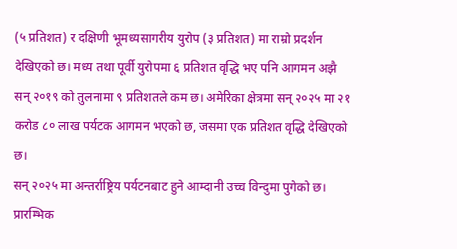(५ प्रतिशत) र दक्षिणी भूमध्यसागरीय युरोप (३ प्रतिशत) मा राम्रो प्रदर्शन देखिएको छ। मध्य तथा पूर्वी युरोपमा ६ प्रतिशत वृद्धि भए पनि आगमन अझै सन् २०१९ को तुलनामा ९ प्रतिशतले कम छ। अमेरिका क्षेत्रमा सन् २०२५ मा २१ करोड ८० लाख पर्यटक आगमन भएको छ, जसमा एक प्रतिशत वृद्धि देखिएको छ।
सन् २०२५ मा अन्तर्राष्ट्रिय पर्यटनबाट हुने आम्दानी उच्च विन्दुमा पुगेको छ। प्रारम्भिक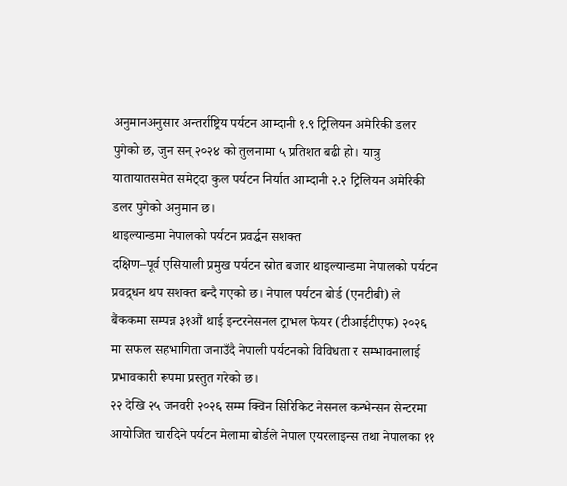अनुमानअनुसार अन्तर्राष्ट्रिय पर्यटन आम्दानी १.९ ट्रिलियन अमेरिकी डलर पुगेको छ, जुन सन् २०२४ को तुलनामा ५ प्रतिशत बढी हो। यात्रु यातायातसमेत समेट्दा कुल पर्यटन निर्यात आम्दानी २.२ ट्रिलियन अमेरिकी डलर पुगेको अनुमान छ।
थाइल्यान्डमा नेपालको पर्यटन प्रवर्द्धन सशक्त
दक्षिण–पूर्व एसियाली प्रमुख पर्यटन स्रोत बजार थाइल्यान्डमा नेपालको पर्यटन प्रवद्र्धन थप सशक्त बन्दै गएको छ। नेपाल पर्यटन बोर्ड (एनटीबी) ले बैंककमा सम्पन्न ३१औं थाई इन्टरनेसनल ट्राभल फेयर (टीआईटीएफ) २०२६ मा सफल सहभागिता जनाउँदै नेपाली पर्यटनको विविधता र सम्भावनालाई प्रभावकारी रूपमा प्रस्तुत गरेको छ।
२२ देखि २५ जनवरी २०२६ सम्म क्विन सिरिकिट नेसनल कन्भेन्सन सेन्टरमा आयोजित चारदिने पर्यटन मेलामा बोर्डले नेपाल एयरलाइन्स तथा नेपालका ११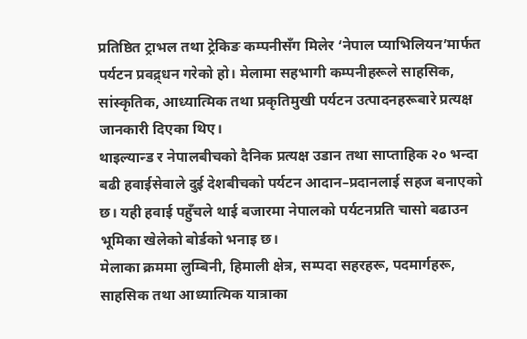प्रतिष्ठित ट्राभल तथा ट्रेकिङ कम्पनीसँग मिलेर ‘नेपाल प्याभिलियन’मार्फत पर्यटन प्रवद्र्धन गरेको हो। मेलामा सहभागी कम्पनीहरूले साहसिक, सांस्कृतिक, आध्यात्मिक तथा प्रकृतिमुखी पर्यटन उत्पादनहरूबारे प्रत्यक्ष जानकारी दिएका थिए।
थाइल्यान्ड र नेपालबीचको दैनिक प्रत्यक्ष उडान तथा साप्ताहिक २० भन्दा बढी हवाईसेवाले दुई देशबीचको पर्यटन आदान–प्रदानलाई सहज बनाएको छ। यही हवाई पहुँचले थाई बजारमा नेपालको पर्यटनप्रति चासो बढाउन भूमिका खेलेको बोर्डको भनाइ छ।
मेलाका क्रममा लुम्बिनी, हिमाली क्षेत्र, सम्पदा सहरहरू, पदमार्गहरू, साहसिक तथा आध्यात्मिक यात्राका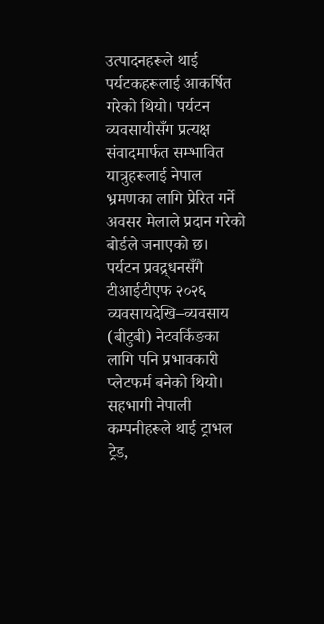उत्पादनहरूले थाई पर्यटकहरूलाई आकर्षित गरेको थियो। पर्यटन व्यवसायीसँग प्रत्यक्ष संवादमार्फत सम्भावित यात्रुहरूलाई नेपाल भ्रमणका लागि प्रेरित गर्ने अवसर मेलाले प्रदान गरेको बोर्डले जनाएको छ।
पर्यटन प्रवद्र्धनसँगै टीआईटीएफ २०२६ व्यवसायदेखि–व्यवसाय (बीटुबी) नेटवर्किङका लागि पनि प्रभावकारी प्लेटफर्म बनेको थियो। सहभागी नेपाली कम्पनीहरूले थाई ट्राभल ट्रेड,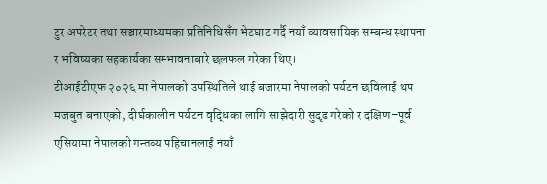टुर अपरेटर तथा सञ्चारमाध्यमका प्रतिनिधिसँग भेटघाट गर्दै नयाँ व्यावसायिक सम्बन्ध स्थापना र भविष्यका सहकार्यका सम्भावनाबारे छलफल गरेका थिए।
टीआईटीएफ २०२६ मा नेपालको उपस्थितिले थाई बजारमा नेपालको पर्यटन छविलाई थप मजबुत बनाएको, दीर्घकालीन पर्यटन वृद्धिका लागि साझेदारी सुदृढ गरेको र दक्षिण–पूर्व एसियामा नेपालको गन्तव्य पहिचानलाई नयाँ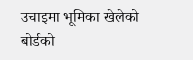उचाइमा भूमिका खेलेको बोर्डको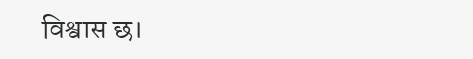विश्वास छ।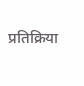प्रतिक्रिया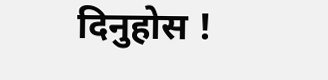दिनुहोस !